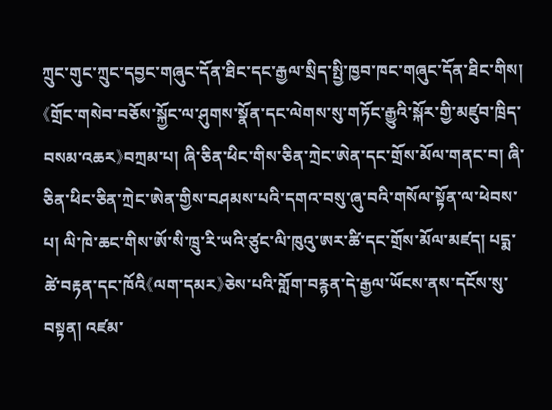ཀྲུང་གུང་ཀྲུང་དབྱང་གཞུང་དོན་ཐིང་དང་རྒྱལ་སྲིད་སྤྱི་ཁྱབ་ཁང་གཞུང་དོན་ཐིང་གིས། 《གྲོང་གསེབ་བཅོས་སྐྱོང་ལ་ཤུགས་སྣོན་དང་ལེགས་སུ་གཏོང་རྒྱུའི་སྐོར་གྱི་མཛུབ་ཁྲིད་བསམ་འཆར》བཀྲམ་པ། ཞི་ཅིན་ཕིང་གིས་ཅིན་ཀྲེང་ཨེན་དང་གྲོས་མོལ་གནང་བ། ཞི་ཅིན་ཕིང་ཅིན་ཀྲེང་ཨེན་གྱིས་བཤམས་པའི་དགའ་བསུ་ཞུ་བའི་གསོལ་སྟོན་ལ་ཕེབས་པ། ལི་ཁེ་ཆང་གིས་ཨོ་སི་ཁྲུ་རི་ཡའི་ཙུང་ལི་ཁུའུ་ཨར་ཚི་དང་གྲོས་མོལ་མཛད། པདྨ་ཚེ་བརྟན་དང་ཁོའི《ལག་དམར》ཅེས་པའི་གློག་བརྙན་དེ་རྒྱལ་ཡོངས་ནས་དངོས་སུ་བསྟན། འཛམ་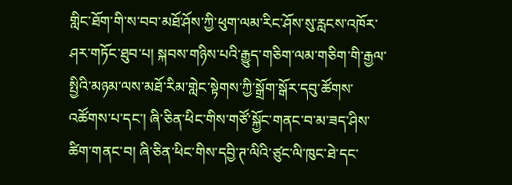གླིང་ཐོག་གི་ས་བབ་མཐོ་ཤོས་ཀྱི་ཕུག་ལམ་རིང་ཤོས་སུ་རླངས་འཁོར་ཤར་གཏོང་ཐུབ་པ། སྐབས་གཉིས་པའི་རྒྱུད་གཅིག་ལམ་གཅིག་གི་རྒྱལ་སྤྱིའི་མཉམ་ལས་མཐོ་རིམ་གླེང་སྟེགས་ཀྱི་སྒྲོག་སྒོར་དབུ་ཚོགས་འཚོགས་པ་དང་། ཞི་ཅིན་ཕིང་གིས་གཙོ་སྐྱོང་གནང་བ་མ་ཟད་ཤིས་ཚིག་གནང་བ། ཞི་ཅིན་ཕིང་གིས་དབྱི་ཊ་ལིའི་ཙུང་ལི་ཁུང་ཐེ་དང་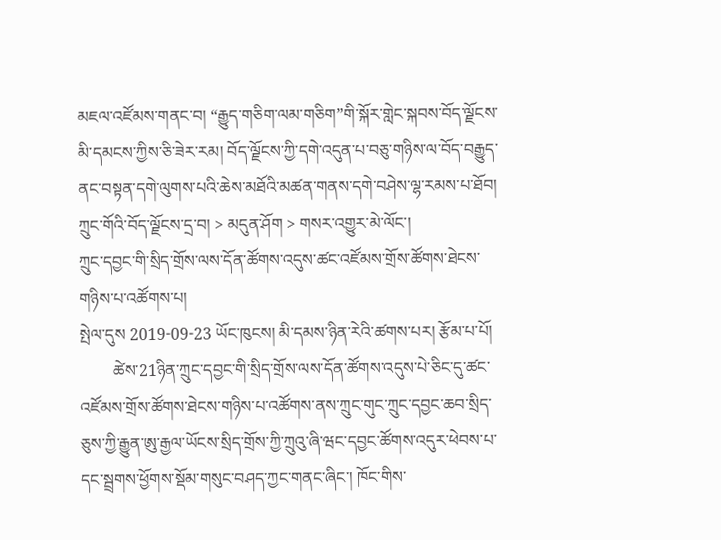མཇལ་འཛོམས་གནང་བ། “རྒྱུད་གཅིག་ལམ་གཅིག”གི་སྐོར་གླེང་སྐབས་བོད་ལྗོངས་མི་དམངས་ཀྱིས་ཅི་ཟེར་རམ། བོད་ལྗོངས་ཀྱི་དགེ་འདུན་པ་བཅུ་གཉིས་ལ་བོད་བརྒྱུད་ནང་བསྟན་དགེ་ལུགས་པའི་ཆེས་མཐོའི་མཚན་གནས་དགེ་བཤེས་ལྷ་རམས་པ་ཐོབ།
ཀྲུང་གོའི་བོད་ལྗོངས་དྲ་བ། > མདུན་ཤོག > གསར་འགྱུར་མེ་ལོང་།
ཀྲུང་དབྱང་གི་སྲིད་གྲོས་ལས་དོན་ཚོགས་འདུས་ཚང་འཛོམས་གྲོས་ཚོགས་ཐེངས་གཉིས་པ་འཚོགས་པ།
སྤེལ་དུས 2019-09-23 ཡོང་ཁུངས། མི་དམས་ཉིན་རེའི་ཚགས་པར། རྩོམ་པ་པོ།
        ཚེས་21ཉིན་ཀྲུང་དབྱང་གི་སྲིད་གྲོས་ལས་དོན་ཚོགས་འདུས་པེ་ཅིང་དུ་ཚང་འཛོམས་གྲོས་ཚོགས་ཐེངས་གཉིས་པ་འཚོགས་ནས་ཀྲུང་གུང་ཀྲུང་དབྱང་ཆབ་སྲིད་ཅུས་ཀྱི་རྒྱུན་ཨུ་རྒྱལ་ཡོངས་སྲིད་གྲོས་ཀྱི་ཀྲུའུ་ཞི་ཝང་དབྱང་ཚོགས་འདུར་ཕེབས་པ་དང་སྦྲགས་ཕྱོགས་སྡོམ་གསུང་བཤད་ཀྱང་གནང་ཞིང་། ཁོང་གིས་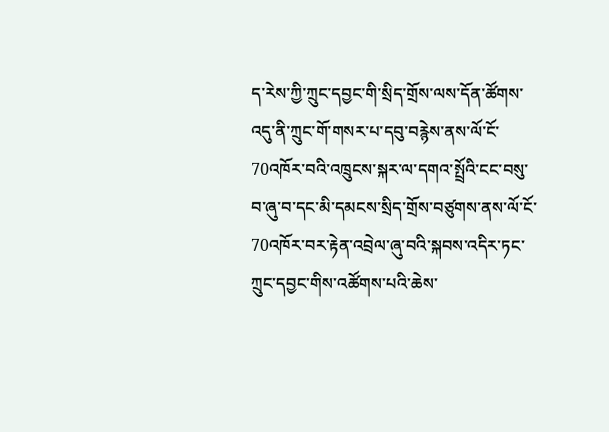ད་རེས་ཀྱི་ཀྲུང་དབྱང་གི་སྲིད་གྲོས་ལས་དོན་ཚོགས་འདུ་ནི་ཀྲུང་གོ་གསར་པ་དབུ་བརྙེས་ནས་ལོ་ངོ་70འཁོར་བའི་འཁྲུངས་སྐར་ལ་དགའ་སྤྲོའི་ངང་བསུ་བ་ཞུ་བ་དང་མི་དམངས་སྲིད་གྲོས་བཙུགས་ནས་ལོ་ངོ་70འཁོར་བར་རྟེན་འབྲེལ་ཞུ་བའི་སྐབས་འདིར་ཏང་ཀྲུང་དབྱང་གིས་འཚོགས་པའི་ཆེས་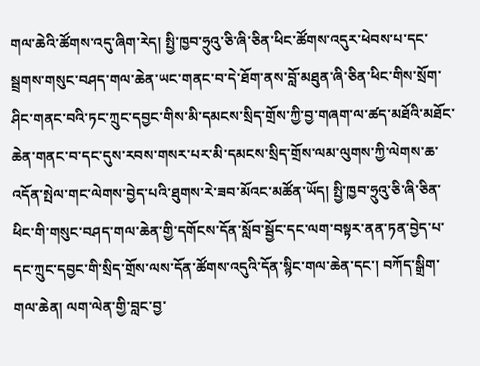གལ་ཆེའི་ཚོགས་འདུ་ཞིག་རེད། སྤྱི་ཁྱབ་ཧྲུའུ་ཅི་ཞི་ཅིན་ཕིང་ཚོགས་འདུར་ཕེབས་པ་དང་སྦྲགས་གསུང་བཤད་གལ་ཆེན་ཡང་གནང་བ་དེ་ཐོག་ནས་བློ་མཐུན་ཞི་ཅིན་ཕིང་གིས་སྲོག་ཤིང་གནང་བའི་ཏང་ཀྲུང་དབྱང་གིས་མི་དམངས་སྲིད་གྲོས་ཀྱི་བྱ་གཞག་ལ་ཚད་མཐོའི་མཐོང་ཆེན་གནང་བ་དང་དུས་རབས་གསར་པར་མི་དམངས་སྲིད་གྲོས་ལམ་ལུགས་ཀྱི་ལེགས་ཆ་འདོན་སྤེལ་གང་ལེགས་བྱེད་པའི་ཐུགས་རེ་ཟབ་མོའང་མཚོན་ཡོད། སྤྱི་ཁྱབ་ཧྲུའུ་ཅི་ཞི་ཅིན་ཕིང་གི་གསུང་བཤད་གལ་ཆེན་གྱི་དགོངས་དོན་སློབ་སྦྱོང་དང་ལག་བསྟར་ནན་ཏན་བྱེད་པ་དང་ཀྲུང་དབྱང་གི་སྲིད་གྲོས་ལས་དོན་ཚོགས་འདུའི་དོན་སྙིང་གལ་ཆེན་དང་། བཀོད་སྒྲིག་གལ་ཆེན། ལག་ལེན་གྱི་བླང་བྱ་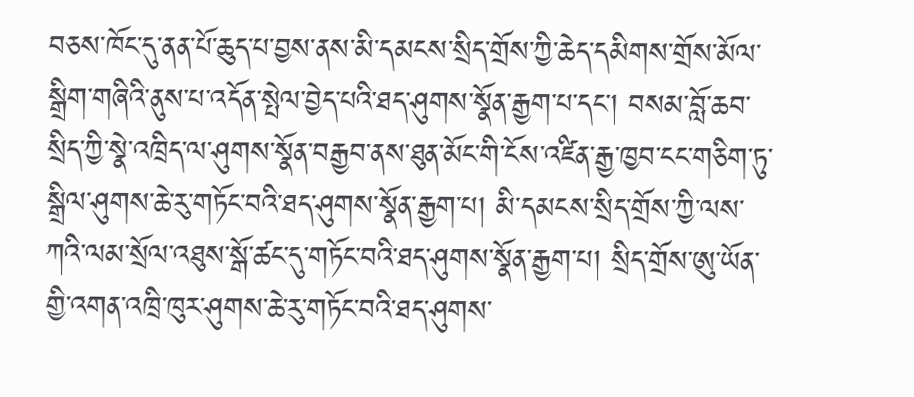བཅས་ཁོང་དུ་ནན་པོ་ཆུད་པ་བྱས་ནས་མི་དམངས་སྲིད་གྲོས་ཀྱི་ཆེད་དམིགས་གྲོས་མོལ་སྒྲིག་གཞིའི་ནུས་པ་འདོན་སྤེལ་བྱེད་པའི་ཐད་ཤུགས་སྣོན་རྒྱག་པ་དང་། བསམ་བློ་ཆབ་སྲིད་ཀྱི་སྣེ་འཁྲིད་ལ་ཤུགས་སྣོན་བརྒྱབ་ནས་ཐུན་མོང་གི་ངོས་འཛིན་རྒྱ་ཁྱབ་ངང་གཅིག་ཏུ་སྒྲིལ་ཤུགས་ཆེ་རུ་གཏོང་བའི་ཐད་ཤུགས་སྣོན་རྒྱག་པ། མི་དམངས་སྲིད་གྲོས་ཀྱི་ལས་ཀའི་ལམ་སྲོལ་འཐུས་སྒོ་ཚང་དུ་གཏོང་བའི་ཐད་ཤུགས་སྣོན་རྒྱག་པ། སྲིད་གྲོས་ཨུ་ཡོན་གྱི་འགན་འཁྲི་ཁུར་ཤུགས་ཆེ་རུ་གཏོང་བའི་ཐད་ཤུགས་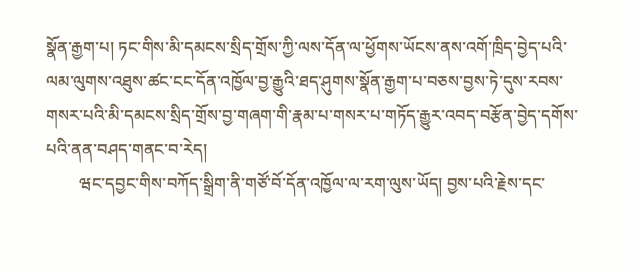སྣོན་རྒྱག་པ། ཏང་གིས་མི་དམངས་སྲིད་གྲོས་ཀྱི་ལས་དོན་ལ་ཕྱོགས་ཡོངས་ནས་འགོ་ཁྲིད་བྱེད་པའི་ལམ་ལུགས་འཐུས་ཚང་ངང་དོན་འཁྱོལ་བྱ་རྒྱུའི་ཐད་ཤུགས་སྣོན་རྒྱག་པ་བཅས་བྱས་ཏེ་དུས་རབས་གསར་པའི་མི་དམངས་སྲིད་གྲོས་བྱ་གཞག་གི་རྣམ་པ་གསར་པ་གཏོད་རྒྱུར་འབད་བརྩོན་བྱེད་དགོས་པའི་ནན་བཤད་གནང་བ་རེད།
        ཝང་དབྱང་གིས་བཀོད་སྒྲིག་ནི་གཙོ་བོ་དོན་འཁྱོལ་ལ་རག་ལུས་ཡོད། བྱས་པའི་རྗེས་དང་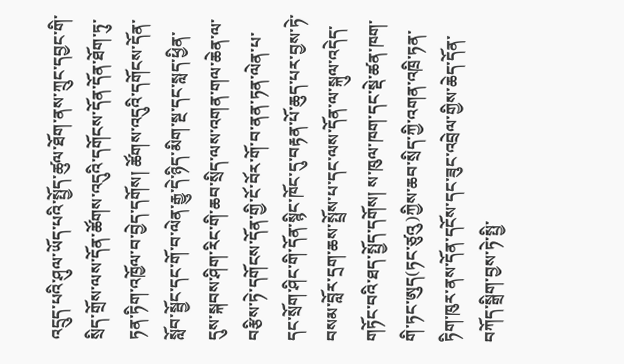འདྲུད་པའི་ཤུལ་ཡོད་པའི་སྤྱོད་ཚུལ་ཐོག་ནས་ཀྲུང་དབྱང་གི་སྲིད་གྲོས་ལས་དོན་ཚོགས་འདུའི་དགོངས་དོན་དོན་ཐོག་ཏུ་ཏན་ཏིག་འཁྱོལ་བ་བྱེད་དགོས། ཚོགས་འདུའི་དགོངས་དོན་སློབ་སྦྱོང་དང་གོ་བ་ལེན་རྒྱུ་དེ་ཉིད་མིག་སྔ་དང་སླད་ཕྱིན་དུས་སྐབས་ཤིག་རིང་གི་ཆབ་སྲིད་ལས་འགན་གལ་ཆེན་ལ་བརྩིས་ཏེ་དགོངས་དོན་གྱི་ངོ་བོར་གོ་བ་ནན་ཏན་ལེན་པ་དང་སྲོག་ཤིང་གི་དོན་སྙིང་ཁོང་དུ་བརྟན་པོ་ཆུད་པར་བྱས་ཏེ་བསམ་བློར་དྲག་ཆས་སྤྲོས་པ་དང་ལས་དོན་ལ་སྐུལ་འདེད་གཏོང་བའི་ཐད་སྤྱོད་དགོས། ས་ཁུལ་ཁག་དང་སྡེ་ཚན་ཁག་གི་ཏང་ཨུད(ཏང་ཙུའུ)ཀྱིས་ཆབ་སྲིད་ཀྱི་འགན་འཁྲི་ཏན་ཏིག་ཁུར་ནས་དོན་དངོས་དང་ཟུང་འབྲེལ་གྱིས་ཆེད་དོན་བཀོད་སྒྲིག་བྱས་ཏེ་སྤྱི་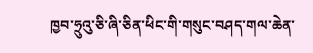ཁྱབ་ཧྲུའུ་ཅི་ཞི་ཅིན་ཕིང་གི་གསུང་བཤད་གལ་ཆེན་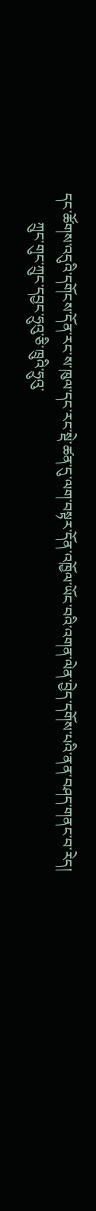དང་ཚོགས་འདུའི་དགོངས་དོན་རང་ས་ཁུལ་དང་རང་སྡེ་ཚན་དུ་ལག་བསྟར་དོན་འཁྱོལ་ཡོང་བའི་འགན་ལེན་བྱེད་དགོས་པའི་ནན་བཤད་གནང་བ་རེད།
        ཀྲུང་གུང་ཀྲུང་དབྱང་ཧྲུའུ་ཅི་ཁྲུའི་ཧྲུའུ་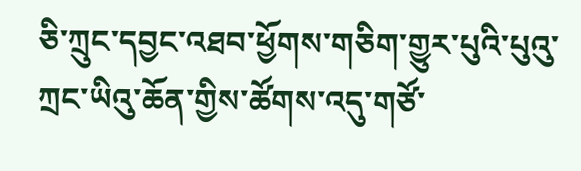ཅི་ཀྲུང་དབྱང་འཐབ་ཕྱོགས་གཅིག་གྱུར་པུའི་པུའུ་ཀྲང་ཡིའུ་ཆོན་གྱིས་ཚོགས་འདུ་གཙོ་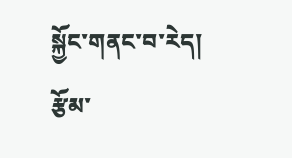སྐྱོང་གནང་བ་རེད།
རྩོམ་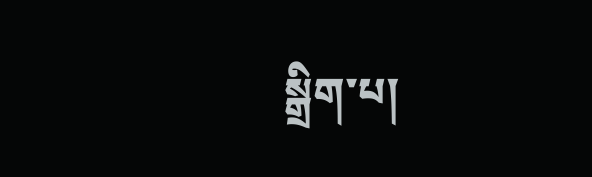སྒྲིག་པ།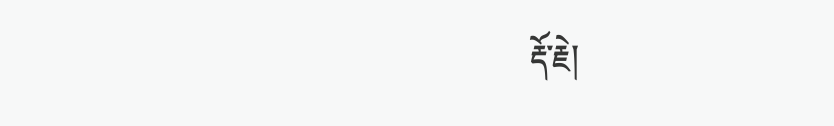རྡོ་རྗེ།